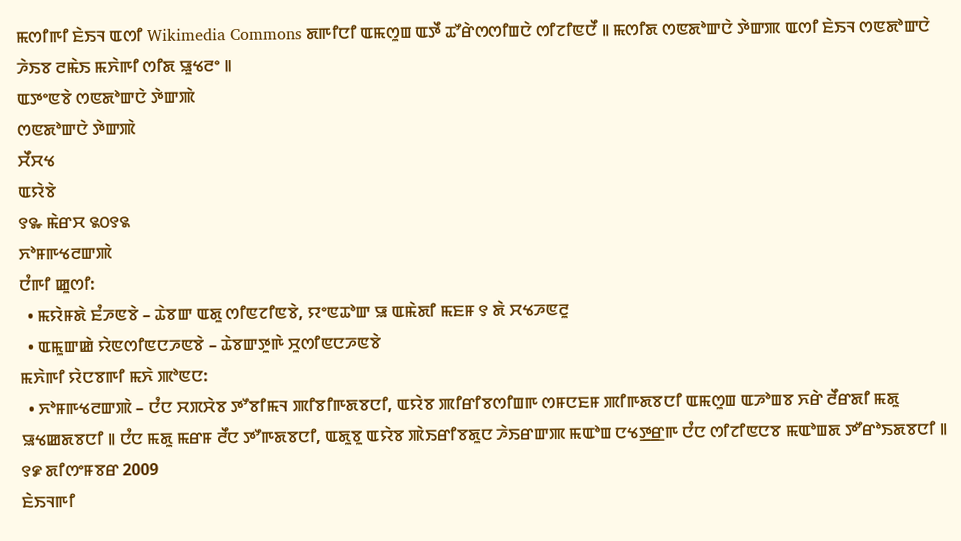ꯃꯁꯤꯒꯤ ꯐꯥꯏꯜ ꯑꯁꯤ Wikimedia Commons ꯗꯒꯤꯅꯤ ꯑꯃꯁꯨꯡ ꯑꯇꯩ ꯊꯧꯔꯥꯁꯁꯤꯡꯅꯥ ꯁꯤꯖꯤꯟꯅꯩ ꯫ ꯃꯁꯤꯗ ꯁꯟꯗꯣꯛꯅꯥ ꯇꯥꯛꯄ ꯑꯁꯤ ꯐꯥꯏꯜ ꯁꯟꯗꯣꯛꯅꯥ ꯍꯥꯏꯕ ꯂꯃꯥꯏ ꯃꯈꯥꯒꯤ ꯁꯤꯗ ꯎꯨꯠꯂꯦ ꯫
ꯑꯇꯦꯟꯕꯥ ꯁꯟꯗꯣꯛꯅꯥ ꯇꯥꯛꯄꯥ
ꯁꯟꯗꯣꯛꯅꯥ ꯇꯥꯛꯄꯥ
ꯆꯩꯆꯠ
ꯑꯌꯥꯕꯥ
꯱꯳ ꯃꯥꯔꯆ ꯲꯰꯱꯲
ꯈꯣꯝꯒꯠꯂꯛꯄꯥ
ꯅꯪꯒꯤ ꯀꯨꯁꯤ:
  • ꯃꯌꯥꯝꯗꯥ ꯐꯪꯍꯟꯕꯥ – ꯊꯥꯕꯛ ꯑꯗꯨ ꯁꯤꯟꯖꯤꯟꯕꯥ, ꯌꯦꯟꯊꯣꯛ ꯎ ꯑꯃꯥꯗꯤ ꯃꯐꯝ ꯱ ꯗꯥ ꯆꯠꯍꯟꯂꯨ
  • ꯑꯃꯨꯛꯀꯥ ꯌꯥꯟꯁꯤꯟꯅꯍꯟꯕꯥ – ꯊꯥꯕꯛꯇꯨꯒꯥ ꯆꯨꯁꯤꯟꯅꯍꯟꯕꯥ
ꯃꯈꯥꯒꯤ ꯌꯥꯅꯕꯒꯤ ꯃꯈꯥ ꯄꯣꯟꯅ:
  • ꯈꯣꯝꯒꯠꯂꯛꯄꯥ – ꯅꯪꯅ ꯆꯞꯆꯥꯕ ꯇꯧꯕꯤꯃꯜ ꯄꯤꯕꯤꯒꯗꯕꯅꯤ, ꯑꯌꯥꯕ ꯄꯤꯔꯤꯕꯁꯤꯡꯒ ꯁꯝꯅꯐꯝ ꯄꯤꯒꯗꯕꯅꯤ ꯑꯃꯁꯨꯡ ꯑꯍꯣꯡꯕ ꯈꯔꯥ ꯂꯩꯔꯗꯤ ꯃꯗꯨ ꯎꯠꯀꯗꯕꯅꯤ ꯫ ꯅꯪꯅ ꯃꯗꯨ ꯃꯔꯝ ꯂꯩꯅ ꯇꯧꯒꯗꯕꯅꯤ, ꯑꯗꯨꯕꯨ ꯑꯌꯥꯕ ꯄꯥꯏꯔꯤꯕꯗꯨꯅ ꯍꯥꯏꯔꯛꯄ ꯃꯑꯣꯡ ꯅꯠꯇ꯭ꯔꯒ ꯅꯪꯅ ꯁꯤꯖꯤꯟꯅꯕ ꯃꯑꯣꯡꯗ ꯇꯧꯔꯣꯏꯗꯕꯅꯤ ꯫
꯱꯹ ꯗꯤꯁꯦꯝꯕꯔ 2009
ꯐꯥꯏꯜꯒꯤ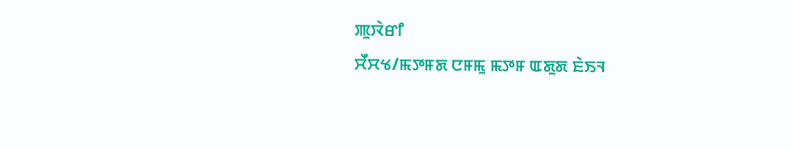ꯄꯨꯋꯥꯔꯤ
ꯆꯩꯆꯠ/ꯃꯇꯝꯗ ꯅꯝꯃꯨ ꯃꯇꯝ ꯑꯗꯨꯗ ꯐꯥꯏꯜ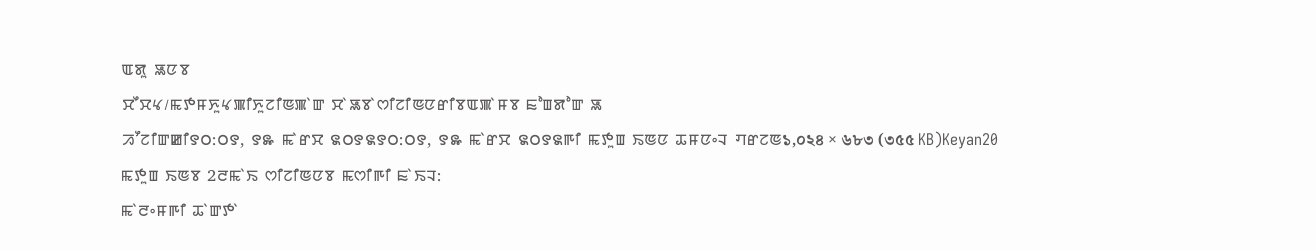ꯑꯗꯨ ꯎꯅꯕ
ꯆꯩꯆꯠ/ꯃꯇꯝꯈꯨꯠꯄꯤꯈꯨꯖꯤꯟꯄꯥꯛ ꯆꯥꯎꯕꯥꯁꯤꯖꯤꯟꯅꯔꯤꯕꯑꯄꯥꯝꯕ ꯐꯣꯡꯗꯣꯛ ꯎ
ꯍꯧꯖꯤꯛꯀꯤ꯱꯰:꯰꯱, ꯱꯳ ꯃꯥꯔꯆ ꯲꯰꯱꯲꯱꯰:꯰꯱, ꯱꯳ ꯃꯥꯔꯆ ꯲꯰꯱꯲ꯒꯤ ꯃꯇꯨꯡ ꯏꯟꯅ ꯊꯝꯅꯦꯜ ꯚꯔꯖꯟ১,০২৪ × ৬৮৩ (৩৫৫ KB)Keyan20
ꯃꯇꯨꯡ ꯏꯟꯕ 2ꯂꯃꯥꯏ ꯁꯤꯖꯤꯟꯅꯕ ꯃꯁꯤꯒꯤ ꯐꯥꯏꯜ:
ꯃꯥꯂꯦꯝꯒꯤ ꯊꯥꯛꯇꯥ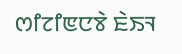ꯁꯤꯖꯤꯟꯅꯕꯥ ꯐꯥꯏꯜ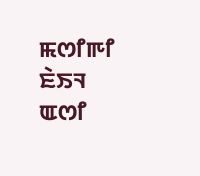ꯃꯁꯤꯒꯤ ꯐꯥꯏꯜ ꯑꯁꯤ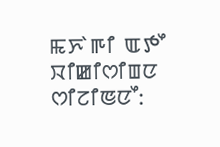ꯃꯈꯥꯒꯤ ꯑꯇꯩ ꯋꯤꯀꯤꯁꯤꯡꯅ ꯁꯤꯖꯤꯟꯅꯩ: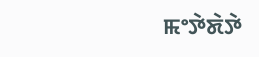ꯃꯦꯇꯥꯗꯥꯇꯥ